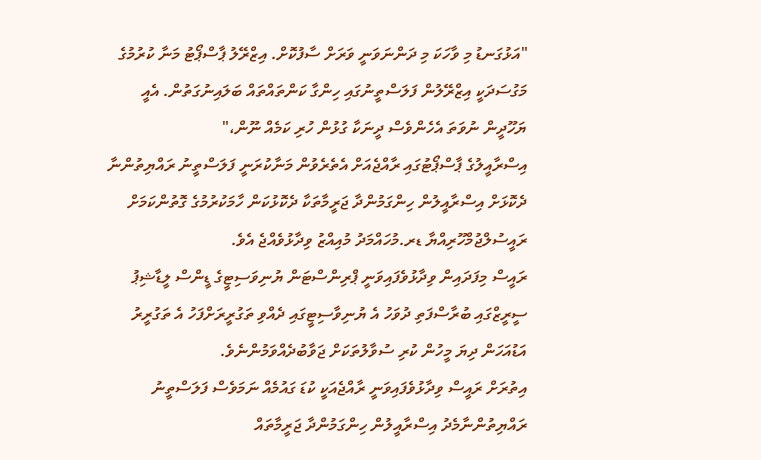"އަޅުގަނޑު މި ވާހަކަ މި ދަންނަވަނީ ވަރަށް ސާފުކޮށް. އިޒްރޭލު ޕާސްޕޯޓު މަނާ ކުރުމުގެ މަގުސަދަކީ އިޒްރޭލުން ފަލަސްތީނުގައި ހިންގާ ކަންތައްތައް ބަލައިނުގަތުން. އެއީ ޔަހޫދީން ނުވަތަ އެހެންވެސް ދީނަކާ ގުޅުން ހުރި ކަމެއް ނޫން،"
އިސްރާއީލުގެ ޕާސްޕޯޓުގައި ރާއްޖެއަށް އެތެރެވުން މަނާކުރަނީ ފަލަސްތީނު ރައްޔިތުންނާ ދެކޮޅަށް އިސްރާއީލުން ހިންގަމުންދާ ޖަރީމާތަކާ ދެކޮޅުކަން ހާމަކުރުމުގެ ގޮތުންކަމަށް ރައީސުލްޖުމްހޫރިއްޔާ ޑރ.މުހައްމަދު މުއިއްޒު ވިދާޅުވެއްޖެ އެވެ.
ރައީސް މިފަދައިން ވިދާޅުވެފައިވަނީ ޕްރިންސްޓަން ޔުނިވަސިޓީގެ ޑީންސް ލީޑާޝިޕު ސީރީޒްގައި ބުރާސްފަތި ދުވަހު އެ ޔުނިވާސިޓީގައި ދެއްވި ތަގުރީރަށްފަހު އެ ތަގުރީރު އަޑުއަހަން ދިޔަ މީހުން ކުރި ސުވާލުތަކަށް ޖަވާބުދެއްވަމުންނެވެ.
އިތުރަށް ރައީސް ވިދާޅުވެފައިވަނީ ރާއްޖެއަކީ ކުޑަ ގައުމެއް ނަމަވެސް ފަލަސްތީނު ރައްޔިތުންނާމެދު އިސްރާއީލުން ހިންގަމުންދާ ޖަރީމާތައް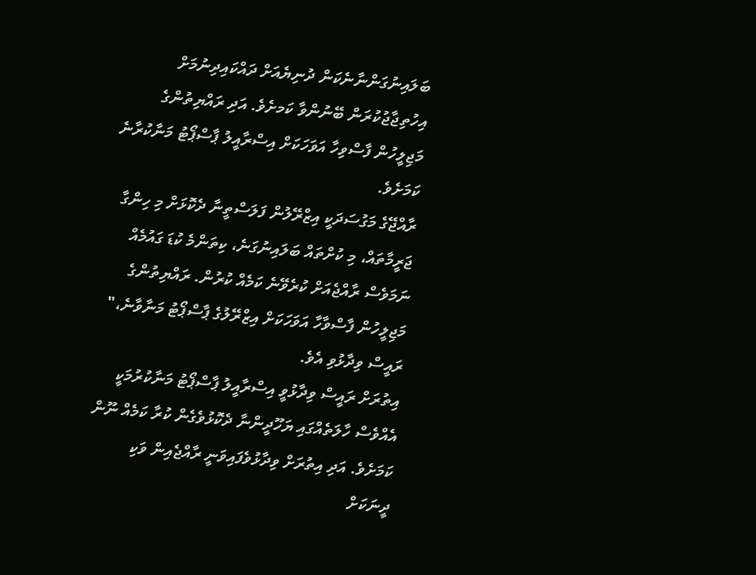ބަލައިނުގަންނާނެކަން ދުނިޔެއަށް ދައްކައިދިނުމަށް އިހުތިޖާޖުކުރަން ބޭނުންވާ ކަމށެވެ. އަދި ރައްޔިތުންގެ މަޖިލީހުން ފާސްވިހާ އަވަހަކަށް އިސްރާއީލު ޕާސްޕޯޓު މަނާކުރާނެ ކަމަށެވެ.
ރާއްޖޭގެ މަގުސަދަކީ އިޒްރޭލުން ފަލަސްތީނާ ދެކޮޅަށް މި ހިންގާ ޖަރީމާތައް، މި ކުށްތައް ބަލައިނުގަނެ، ކިތަންމެ ކުޑަ ގައުމެއް ނަމަވެސް ރާއްޖެއަށް ކުރެވޭނެ ކަމެއް ކުރުން. ރައްޔިތުންގެ މަޖިލީހުން ފާސްވާހާ އަވަހަކަށް އިޒްރޭލުގެ ޕާސްޕޯޓު މަނާވާނެ،" ރައީސް ވިދާޅުވި އެވެ.
އިތުރަށް ރައީސް ވިދާޅުވީ އިސްރާއީލު ޕާސްޕޯޓު މަނާކުރުމަކީ އެއްވެސް ހާލަތެއްގައި ޔަހޫދީންނާ ދެކޮޅުވެގެން ކުރާ ކަމެއް ނޫން ކަމަށެވެ. އަދި އިތުރަށް ވިދާޅުވެފައިވަނީ ރާއްޖެއިން ވަކި ދީނަކަށް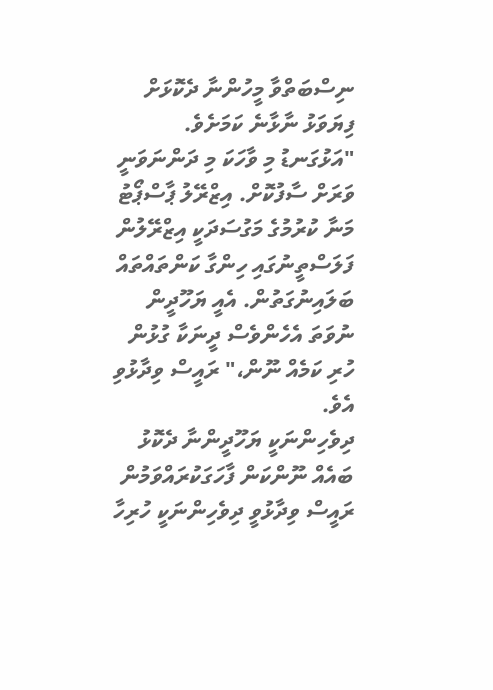ނިސްބަތްވާ މީހުންނާ ދެކޮޅަށް ފިޔަވަޅު ނާޅާނެ ކަމަށެވެ.
"އަޅުގަނޑު މި ވާހަކަ މި ދަންނަވަނީ ވަރަށް ސާފުކޮށް. އިޒްރޭލު ޕާސްޕޯޓު މަނާ ކުރުމުގެ މަގުސަދަކީ އިޒްރޭލުން ފަލަސްތީނުގައި ހިންގާ ކަންތައްތައް ބަލައިނުގަތުން. އެއީ ޔަހޫދީން ނުވަތަ އެހެންވެސް ދީނަކާ ގުޅުން ހުރި ކަމެއް ނޫން،" ރައީސް ވިދާޅުވި އެވެ.
ދިވެހިންނަކީ ޔަހޫދީންނާ ދެކޮޅު ބައެއް ނޫންކަން ފާހަގަކުރައްވަމުން ރައީސް ވިދާޅުވީ ދިވެހިންނަކީ ހުރިހާ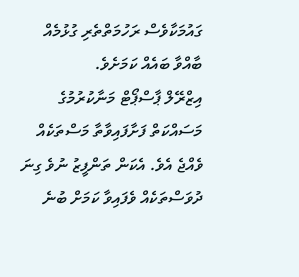ގައުމަކާވެސް ރަހުމަތްތެރި ގުޅުމެއް ބާއްވާ ބައެއް ކަމަށެވެ.
އިޒްރޭލް ޕާސްޕޯޓް މަނާކުރުމުގެ މަސައްކަތް ފަށާފައިވާތާ މަސްތަކެއް ވެއްޖެ އެވެ. އެކަން ތަންފީޒު ނުވެ ގިނަ ދުވަސްތަކެއް ވެފައިވާ ކަމަށް ބުނެ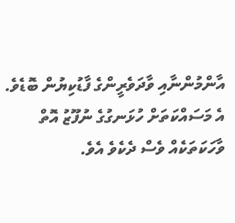އާންމުންނާއި ވާދަވެރީންގެ ފާޑުކިޔުން ބޮޑެވެ. އެ މަސައްކަތަށް ހުޅަނގުގެ ނުފޫޒު އޮތް ވާހަކަތަކެއް ވެސް ދެކެވެ އެވެ.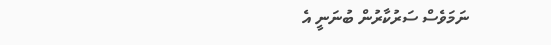ނަމަވެސް ސަރުކާރުން ބުނަނީ އެ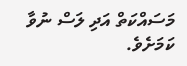މަސައްކަތް އަދި ލަސް ނުވާ ކަމަށެވެ.